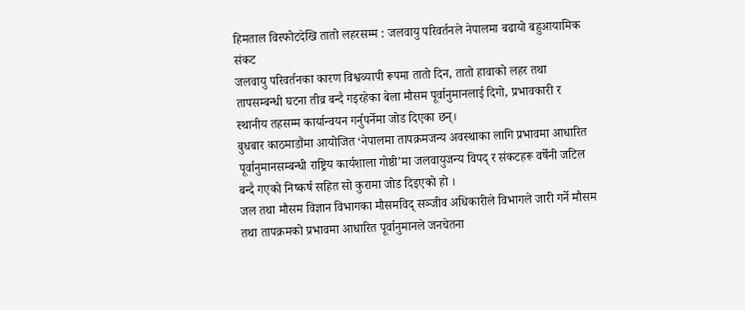हिमताल विस्फोटदेखि तातो लहरसम्म : जलवायु परिवर्तनले नेपालमा बढायो बहुआयामिक संकट
जलवायु परिवर्तनका कारण विश्वव्यापी रूपमा तातो दिन, तातो हावाको लहर तथा तापसम्बन्धी घटना तीव्र बन्दै गइरहेका बेला मौसम पूर्वानुमानलाई दिगो, प्रभावकारी र स्थानीय तहसम्म कार्यान्वयन गर्नुपर्नेमा जोड दिएका छन्।
बुधबार काठमाडौंमा आयोजित ‘नेपालमा तापक्रमजन्य अवस्थाका लागि प्रभावमा आधारित पूर्वानुमानसम्बन्धी राष्ट्रिय कार्यशाला गोष्ठी’मा जलवायुजन्य विपद् र संकटहरू वर्षेनी जटिल बन्दै गएको निष्कर्ष सहित सो कुरामा जोड दिइएको हो ।
जल तथा मौसम विज्ञान विभागका मौसमविद् सञ्जीव अधिकारीले विभागले जारी गर्ने मौसम तथा तापक्रमको प्रभावमा आधारित पूर्वानुमानले जनचेतना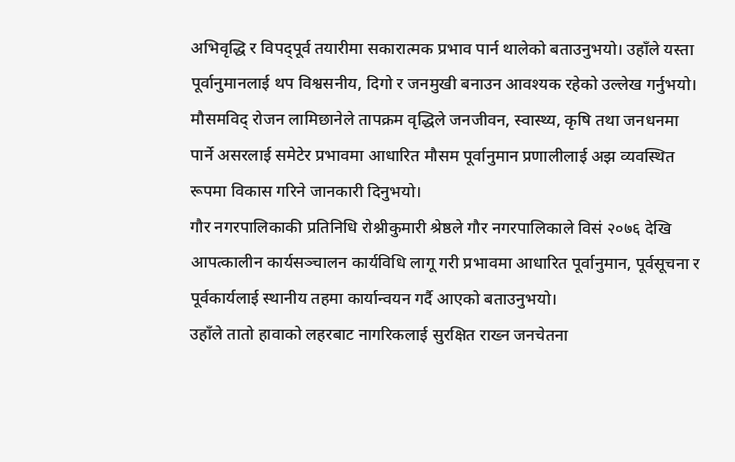अभिवृद्धि र विपद्पूर्व तयारीमा सकारात्मक प्रभाव पार्न थालेको बताउनुभयो। उहाँले यस्ता पूर्वानुमानलाई थप विश्वसनीय, दिगो र जनमुखी बनाउन आवश्यक रहेको उल्लेख गर्नुभयो।
मौसमविद् रोजन लामिछानेले तापक्रम वृद्धिले जनजीवन, स्वास्थ्य, कृषि तथा जनधनमा पार्ने असरलाई समेटेर प्रभावमा आधारित मौसम पूर्वानुमान प्रणालीलाई अझ व्यवस्थित रूपमा विकास गरिने जानकारी दिनुभयो।
गौर नगरपालिकाकी प्रतिनिधि रोश्नीकुमारी श्रेष्ठले गौर नगरपालिकाले विसं २०७६ देखि आपत्कालीन कार्यसञ्चालन कार्यविधि लागू गरी प्रभावमा आधारित पूर्वानुमान, पूर्वसूचना र पूर्वकार्यलाई स्थानीय तहमा कार्यान्वयन गर्दै आएको बताउनुभयो।
उहाँले तातो हावाको लहरबाट नागरिकलाई सुरक्षित राख्न जनचेतना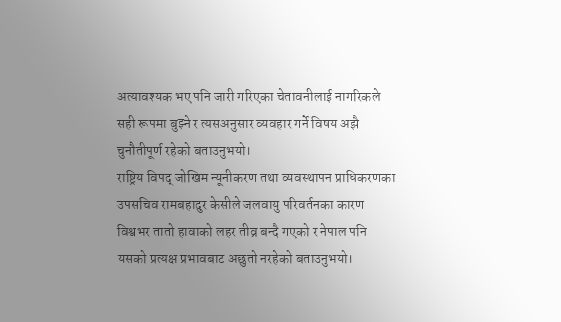अत्यावश्यक भए पनि जारी गरिएका चेतावनीलाई नागरिकले सही रूपमा बुझ्ने र त्यसअनुसार व्यवहार गर्ने विषय अझै चुनौतीपूर्ण रहेको बताउनुभयो।
राष्ट्रिय विपद् जोखिम न्यूनीकरण तथा व्यवस्थापन प्राधिकरणका उपसचिव रामबहादुर केसीले जलवायु परिवर्तनका कारण विश्वभर तातो हावाको लहर तीव्र बन्दै गएको र नेपाल पनि यसको प्रत्यक्ष प्रभावबाट अछुतो नरहेको बताउनुभयो।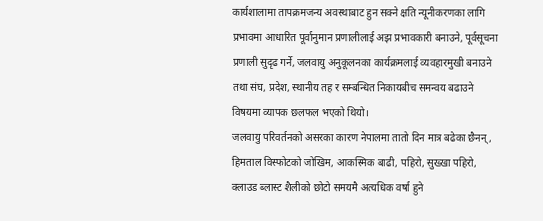कार्यशालामा तापक्रमजन्य अवस्थाबाट हुन सक्ने क्षति न्यूनीकरणका लागि प्रभावमा आधारित पूर्वानुमान प्रणालीलाई अझ प्रभावकारी बनाउने, पूर्वसूचना प्रणाली सुदृढ गर्ने, जलवायु अनुकूलनका कार्यक्रमलाई व्यवहारमुखी बनाउने तथा संघ, प्रदेश, स्थानीय तह र सम्बन्धित निकायबीच समन्वय बढाउने विषयमा व्यापक छलफल भएको थियो।
जलवायु परिवर्तनको असरका कारण नेपालमा तातो दिन मात्र बढेका छैनन्, हिमताल विस्फोटको जोखिम, आकस्मिक बाढी, पहिरो, सुख्खा पहिरो, क्लाउड ब्लास्ट शैलीको छोटो समयमै अत्यधिक वर्षा हुने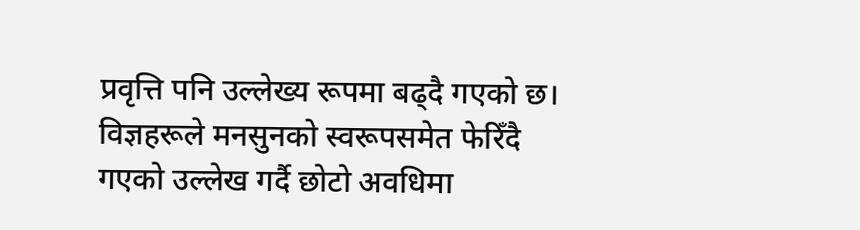प्रवृत्ति पनि उल्लेख्य रूपमा बढ्दै गएको छ।
विज्ञहरूले मनसुनको स्वरूपसमेत फेरिँदै गएको उल्लेख गर्दै छोटो अवधिमा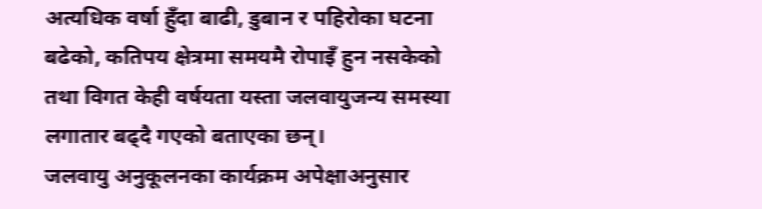अत्यधिक वर्षा हुँदा बाढी, डुबान र पहिरोका घटना बढेको, कतिपय क्षेत्रमा समयमै रोपाइँ हुन नसकेको तथा विगत केही वर्षयता यस्ता जलवायुजन्य समस्या लगातार बढ्दै गएको बताएका छन्।
जलवायु अनुकूलनका कार्यक्रम अपेक्षाअनुसार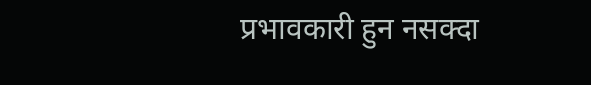प्रभावकारी हुन नसक्दा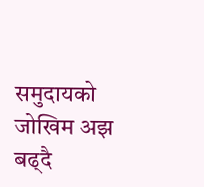समुदायको जोखिम अझ बढ्दै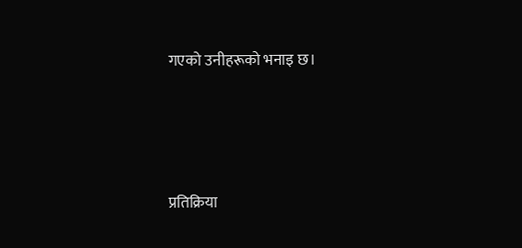गएको उनीहरूको भनाइ छ।




प्रतिक्रिया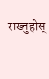राख्नुहोस्